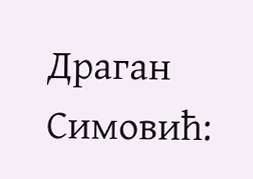Драган Симовић: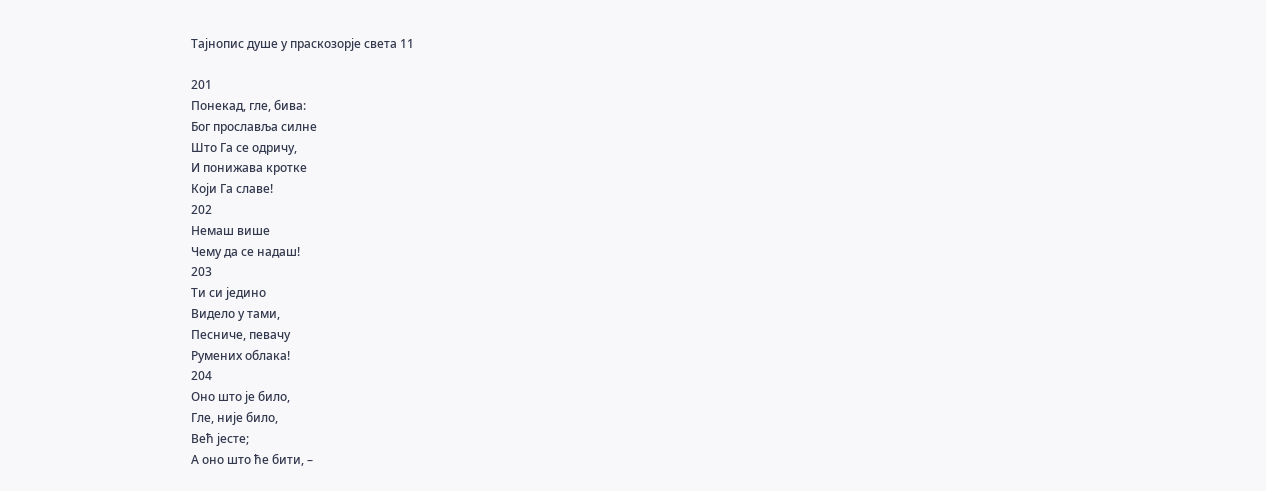Тајнопис душе у праскозорје света 11

201
Понекад, гле, бива:
Бог прославља силне
Што Га се одричу,
И понижава кротке
Који Га славе!
202
Немаш више
Чему да се надаш!
203
Ти си једино
Видело у тами,
Песниче, певачу
Румених облака!
204
Оно што је било,
Гле, није било,
Већ јесте;
А оно што ће бити, –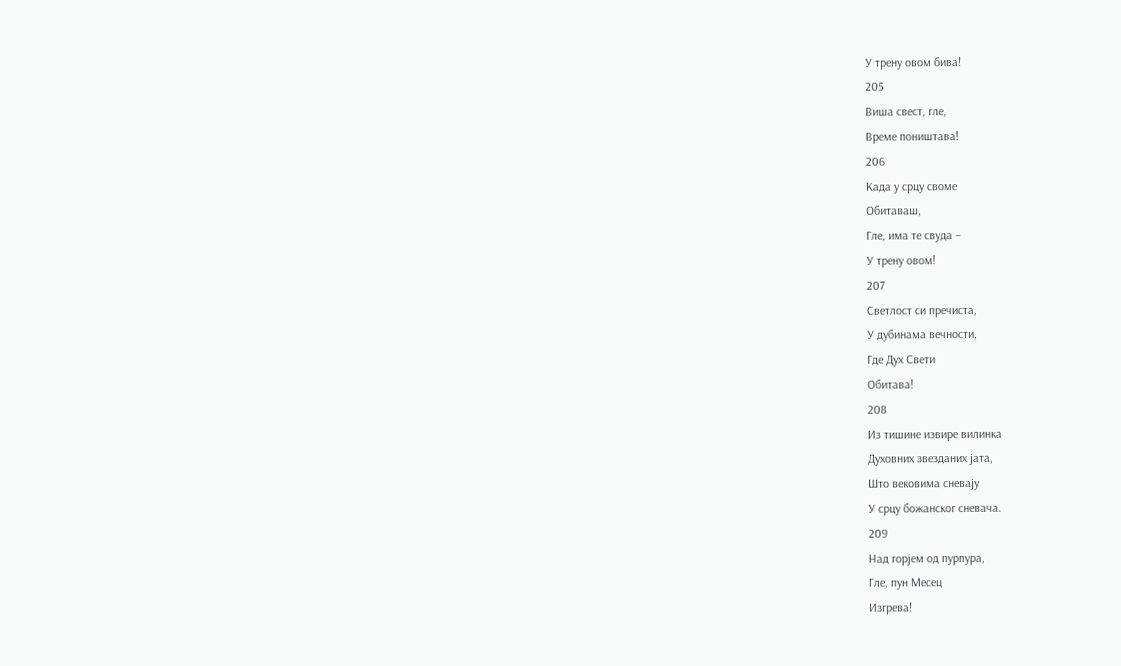У трену овом бива!
205
Виша свест, гле,
Време поништава!
206
Када у срцу своме
Обитаваш,
Гле, има те свуда –
У трену овом!
207
Светлост си пречиста,
У дубинама вечности,
Где Дух Свети
Обитава!
208
Из тишине извире вилинка
Духовних звезданих јата,
Што вековима сневају
У срцу божанског сневача.
209
Над горјем од пурпура,
Гле, пун Месец
Изгрева!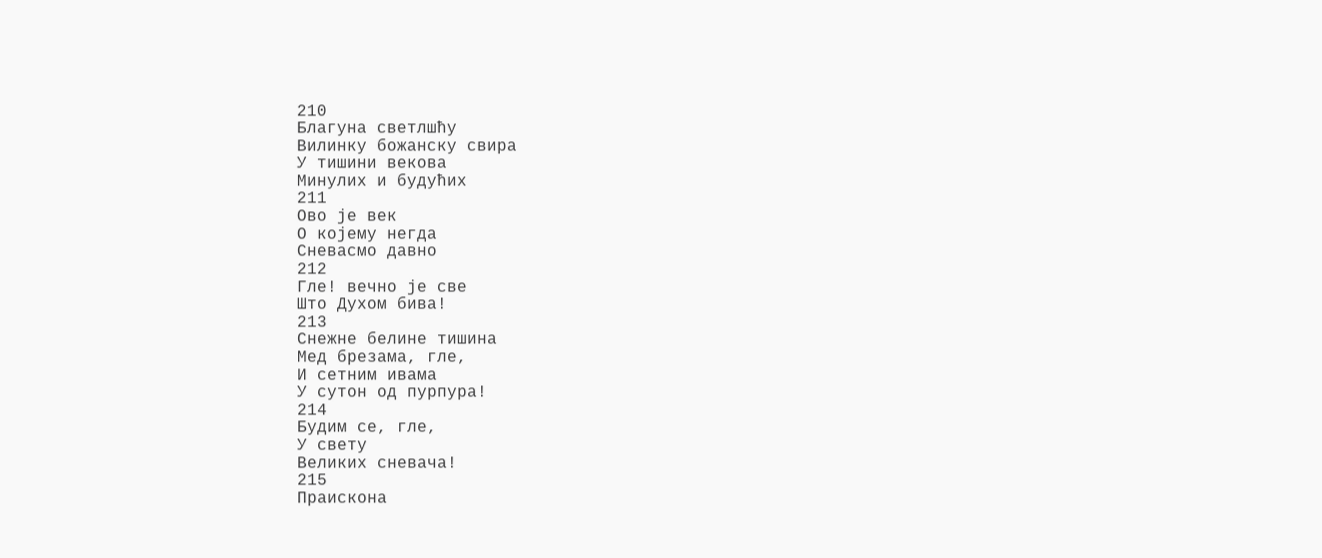210
Благуна светлшћу
Вилинку божанску свира
У тишини векова
Минулих и будућих
211
Ово је век
О којему негда
Сневасмо давно
212
Гле! вечно је све
Што Духом бива!
213
Снежне белине тишина
Мед брезама, гле,
И сетним ивама
У сутон од пурпура!
214
Будим се, гле,
У свету
Великих сневача!
215
Праискона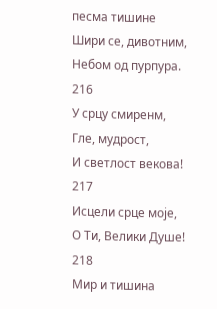песма тишине
Шири се, дивотним,
Небом од пурпура.
216
У срцу смиренм,
Гле, мудрост,
И светлост векова!
217
Исцели срце моје,
О Ти, Велики Душе!
218
Мир и тишина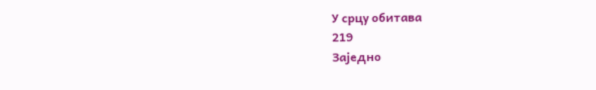У срцу обитава
219
Заједно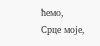ћемо,
Срце моје,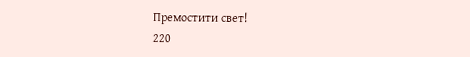Премостити свет!
220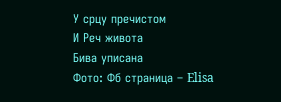У срцу пречистом
И Реч живота
Бива уписана
Фото: Фб страница – Elisa